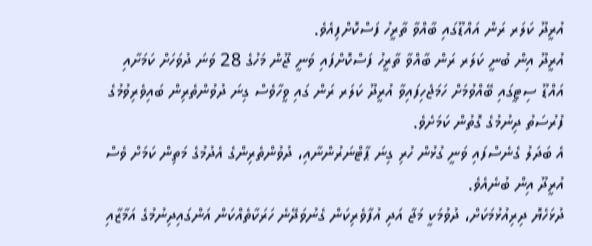އުރީދޫ ކަލަރ ރަން އައްޑޫގައި ބާއްވާ ތާރީހު ފަސްކޮށްފިއެވެ.
އުރީދޫ އިން ބުނީ ކަލަރ ރަން ބާއްވާ ތާރީހު ފަސްކޮށްފައި ވަނީ ޖޫން މަހުގެ 28 ވަނަ ދުވަހަށް ކަމަށާއި އައްޑޫ ސިޓީގައި ބޭއްވުމަށް ހަމަޖެހިފައިވާ އުރީދޫ ކަލަރ ރަން ގައި ވީހާވެސް ގިނަ ދުވުންތެރިން ބައިވެރިވުމުގެ ފުރުސަތު ދިނުމުގެ ގޮތުން ކަމަށެވެ.
އެ ބަދަލު ގެނެސްފައި ވަނީ ގުޅުން ހުރި ގިނަ ޕާޓްނަރުންނާއި، ދުވުންތެރިންގެ އެދުމުގެ މަތިން ކަމަށް ވެސް އުރީދޫ އިން ބުނެއެވެ.
ދުޅަހެޔޮ ދިރިއުޅުމަކަށް، ދުވުމަކީ މަޖާ އަދި އުފާވެރިކަން ގެނުވަދޭނެ ހަރަކާތެއްކަން އަންގައިދިނުމުގެ އަމާޒާއި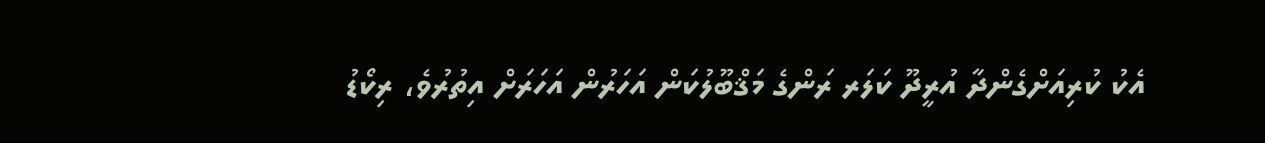އެކު ކުރިއަށްގެންދާ އުރީދޫ ކަލަރ ރަންގެ މަޤްބޫލުކަން އަހަރުން އަހަރަށް އިތުރުވެ، ރިކޯޑު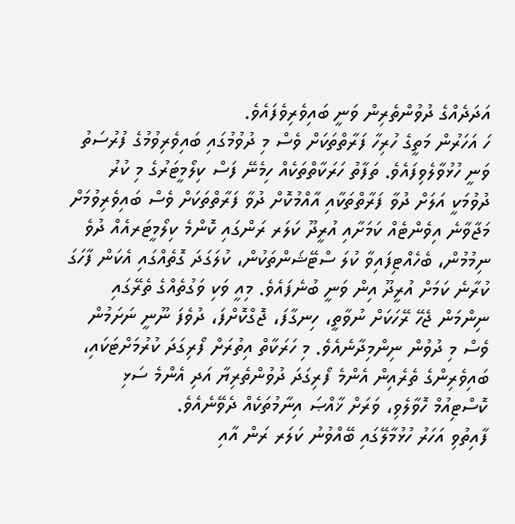އަދަދެއްގެ ދުވުންތެރިން ވަނީ ބައިވެރިވެފައެވެ.
ހަ އަހަރުން މަތީގެ ހުރިހާ ފަރާތްތަކަށް ވެސް މި ދުވުމުގައި ބައިވެރިވުމުގެ ފުރުސަތު ވަނީ ހުޅުވާލެވިފައެވެ. ތަފާތު ހަރަކާތްތަކެއް ހިމެނޭ ފަސް ކިލޯމީޓަރުގެ މި ކުރު ދުވުމަކީ އަލަށް ދުވާ ފަރާތްތަކާއި އާއްމުކޮށް ދުވާ ފަރާތްތަކަށް ވެސް ބައިވެރިވުމަށް މަޖާވާނެ އިވެންޓެއް ކަމަށާއި އުރީދޫ ކަލަރ ރަންގައި ކޮންމެ ކިލޯމީޓަރއެއް ދުވެ ނިމުމުން، ބެހެއްޓިފައިވާ ކުލަ ސްޓޭޝަންތަކުން، ކުލަގަދަ ގޮތެއްގައި އެކަން ފާހަގަ ކުރާނެ ކަމަށް އުރީދޫ އިން ވަނީ ބުނެފައެވެ. މިއީ ވަކި ވަގުތެއްގެ ތެރޭގައި ނިންމަން ޖެހޭ ރޭހަކަށް ނުވާތީ، ހިނގާފަ، ޖޮގްކޮށްފަ، ދުވެފަ ނޫނީ ނަށަމުން ވެސް މި ދުވުން ނިންމިދާނެއެވެ. މި ހަރަކާތް އިތުރަށް ފޯރިގަދަ ކުރުމަށްޓަކައި، ބައިވެރިންގެ ތެރެއިން އެންމެ ފޯރިގަދަ ދުވުންތެރިޔާ އަދި އެންމެ ސަޅި ކޮސްޓިއުމް ހޮވާލެވި، ވަރަށް ޚާއްޞަ އިނާމުތަކެއް ދެވޭނެއެވެ.
ފާއިތުވި އަހަރު ހުޅުމާލޭގައި ބޭއްވުނު ކަލަރ ރަން އާއި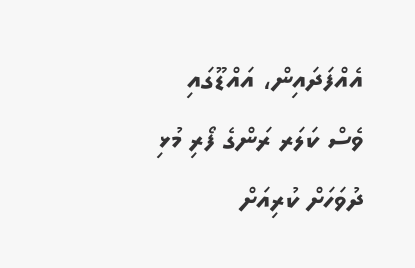އެއްފަދައިން، އައްޑޫގައި ވެސް ކަލަރ ރަންގެ ފޯރި މުޅި ދުވަހަށް ކުރިއަށް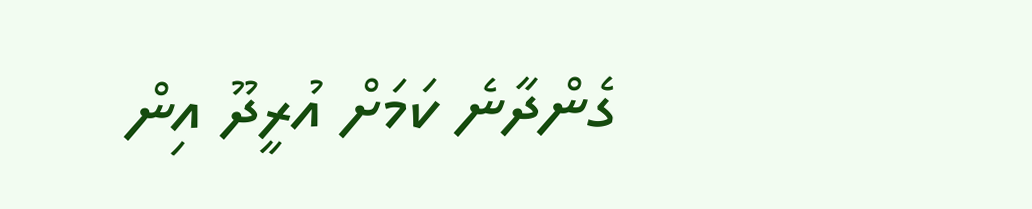ގެންދާނެ ކަމަށް އުރީދޫ އިން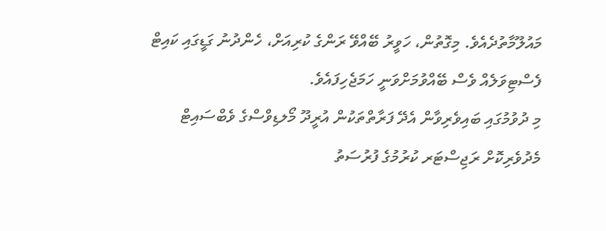މައުލޫމާތުދެއެވެ. މިގޮތުން، ހަވީރު ބޭއްވޭ ރަންގެ ކުރިއަށް، ހެންދުނު ގަޑީގައި ކައިޓް ފެސްޓިވަލެއް ވެސް ބޭއްވުމަށްވަނީ ހަމަޖެހިފައެވެ.
މި ދުވުމުގައި ބައިވެރިވާން އެދޭ ފަރާތްތަކުން އުރީދޫ މޯލޑިވްސްގެ ވެބްސައިޓް މެދުވެރިކޮށް ރަޖިސްޓަރ ކުރުމުގެ ފުރުސަތު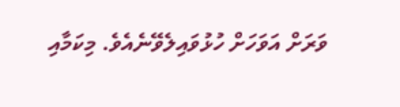ވަރަށް އަވަހަށް ހުޅުވައިލެވޭނެއެވެ. މިކަމާއި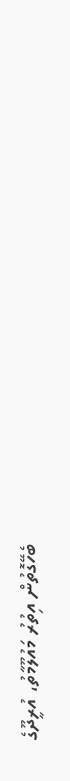ބެހޭގޮތުން އިތުރު މައުލޫމާތު، އުރީދޫގެ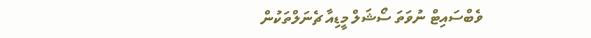ވެބްސައިޓް ނުވަތަ ސޯޝަލް މީޑިއާ ޗެނަލްތަކުން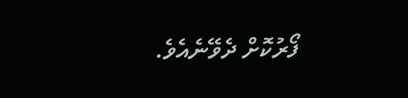ފޯރުކޮށް ދެވޭނެއެވެ.